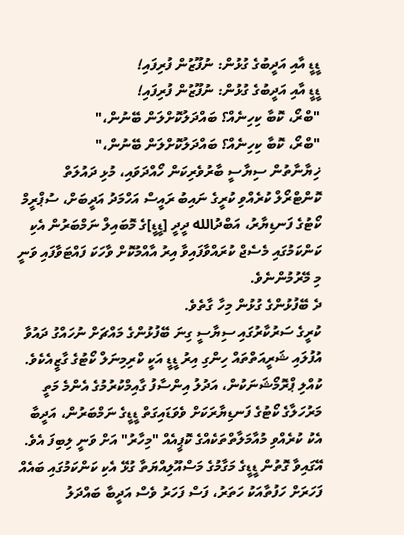ޑީޑީ އާއި އަދީބުގެ ގުޅުން: ނުފޫޒުން ފުރިފައި!
ޑީޑީ އާއި އަދީބުގެ ގުޅުން: ނުފޫޒުން ފުރިފައި!
"ބްރޯ، ކޮބާ ކިހިނެއް؟ ބައްދަލުކޮށްލަން ބޭނުން،"
"ބްރޯ، ކޮބާ ކިހިނެއް؟ ބައްދަލުކޮށްލަން ބޭނުން،"
ޚިޔާނާތުން ސިޔާސީ ބާރުވެރިކަން ހޯއްދަވައި، މުޅި ދައުލަތް ކޮންޓްރޯލް ކުރެއްވި ކުރީގެ ނައިބު ރައީސް އަހްމަދު އަދީބަށް، ސުޕްރީމް ކޯޓުގެ ފަނޑިޔާރު، އަބްދުالله ދީދީ [ޑީޑީ]ގެ މޮބައިލް ނަމްބަރުން އެކި ކަންކަމުގައި މެސެޖް ކުރައްވާފައިވާ އިރު އާއްމުކޮށް ވާހަކަ ފައްޓަވާފައި ވަނީ މި މޭރުމުންނެވެ.
ދެ ބޭފުޅުންގެ ގުޅުން މިހާ ގާތެވެ.
ކުރީގެ ސަރުކާރުގައި ސިޔާސީ ގިނަ ބޭފުޅުންގެ މައްޗަށް ނުހައްގު ދައުވާ އުފުލައި ޝަރީއަތްތައް ހިންގި އިރު ޑީޑީ އަކީ ކްރިމިނަލް ކޯޓުގެ ގާޒީއެކެވެ. ކުއްލި ޕްރޮމޯޝަނަކުން، އަދުލު އިންސާފު ގާއިމްކުރުމުގެ އެންމެ މަތީ މަރުހަލާގެ ކޯޓުގެ ފަނޑިޔާރަކަށް ވެވަޑައިގަތް ޑީޑީގެ ނަމްބަރުން، އަދީބާ އެކު ކުރެއްވި މުއާމަލާތްތަކެއްގެ ކޮޕީއެއް "މިހާރު" އަށް ވަނީ ލިބިފަ އެވެ. އޭގައިވާ ގޮތުން ޑީޑީގެ މަގާމުގެ މަސްއޫލިއްޔަތާ ގުޅޭ އެކި ކަންކަމުގައި ބައެއް ފަހަރަށް ހަފުތާއަކު ހަތަރު، ފަސް ފަހަރު ވެސް އަދީބާ ބައްދަލު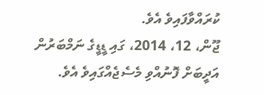ކުރައްވާފައިވެ އެވެ.
ޖޫން، 12، 2014، ގައި ޑީޑީގެ ނަމްބަރުން އަދީބަށް ފޮނުއްވި މެސެޖެއްގައިވެ އެވެ.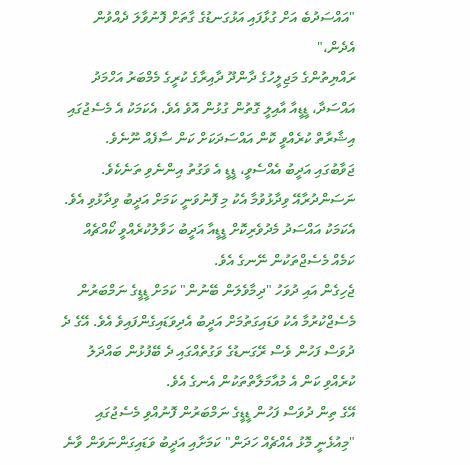"އައްސަދުބެ އަށް ގުޅާފައި އަޅުގަނޑުގެ ގާތަށް ފޮނުވާލަ ދެއްވުން އެދެން،"
ރައްޔިތުންގެ މަޖިލީހުގެ ދާންދޫ ދާއިރާގެ ކުރީގެ މެމްބަރު އަހްމަދު އައްސަދާ، ޑީޑީއާ އާއިލީ ގޮތުން ގުޅުން އޮވެ އެވެ. އެކަމަކު އެ މެސެޖުގައި އިޝާރާތް ކުރެއްވީ ކޮން އައްސަދަކަށް ކަން ސާފެއް ނޫނެވެ.
ޖަވާބުގައި އަދީބު އެއްސެވީ، ޑީޑީ އެ ވަގުތު އިންނެވި ތަނެކެވެ. ނަސަންދުރާއޭ ވިދާޅުވުމާ އެކު މި ފޮނުވަނީ ކަމަށް އަދީބު ވިދާޅުވި އެވެ. އެކަމަކު އައްސަދު މެދުވެރިކޮށް ޑީޑީއާ އަދީބު ހަވާލުކުރެއްވީ ކޯއްޗެއް ކަމެއް މެސެޖްތަކުން ނޭނގެ އެވެ.
ޖެހިގެން އައި ދުވަހު "ދިމާވެލަން ބޭނުން" ކަމަށް ޑީޑީގެ ނަމްބަރުން މެސެޖްކުރުމާ އެކު ވަޑައިގަތުމަށް އަދީބު އެދިވަޑައިގެންފައިވެ އެވެ. އޭގެ ދެ ދުވަސް ފަހުން ވެސް ރޭގަނޑުގެ ވަގުތެއްގައި ދެ ބޭފުޅުން ބައްދަލު ކުރެއްވި ކަން އެ މުއާމަލާތްތަކުން އެނގެ އެވެ.
އޭގެ ތިން ދުވަސް ފަހުން ޑީޑީގެ ނަމްބަރުން ފޮނުއްވި މެސެޖުގައި "މިއުޅެނީ މޮޅު އެއްޗެއް ހަދަން" ކަމަށާއި އަދީބު ވަޑައިގަންނަވަން ވާނެ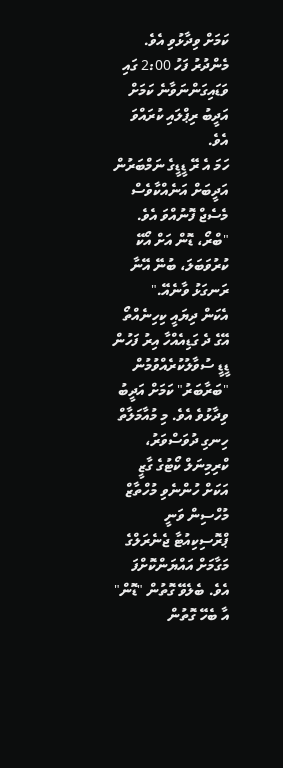ކަމަށް ވިދާޅުވި އެވެ. މެންދުރު ފަހު 2:00 ގައި ވަޑައިގަންނަވާނެ ކަމަށް އަދީބު ރިޕްލައި ކުރައްވަ އެވެ.
ހަމަ އެ ރޭ ޑީޑީގެ ނަމްބަރުން އަދީބަށް އަނެއްކާވެސް މެސެޖް ފޮނުއްވަ އެވެ.
"ބްރޯ، ޑޮން އަށް އޯކޭ ކުރުވަބަލަ، ބުނޭ އޭނާ ރަނގަޅު ވާނެއޭ."
އެކަން ދިޔައީ ކިހިނެއްތޯ އޭގެ ދެ ގަޑިއެއްހާ އިރު ފަހުން ޑީޑީ ސުވާލުކުރެއްވުމުން "ބަރާބަރު" ކަމަށް އަދީބު ވިދާޅުވެ އެވެ. މި މުއާމަލާތް ހިނގި ދުވަސްވަރު، ކްރިމިނަލް ކޯޓުގެ ގާޒީ އަކަށް ހުންނެވި މުހްތާޒް މުހްސިން ވަނީ ޕްރޮސިކިއުޓާ ޖެނެރަލްގެ މަގާމަށް އައްޔަންކޮށްފަ އެވެ. ބެލެވޭ ގޮތުން "ޑޮން" އާ ބެހޭ ގޮތުން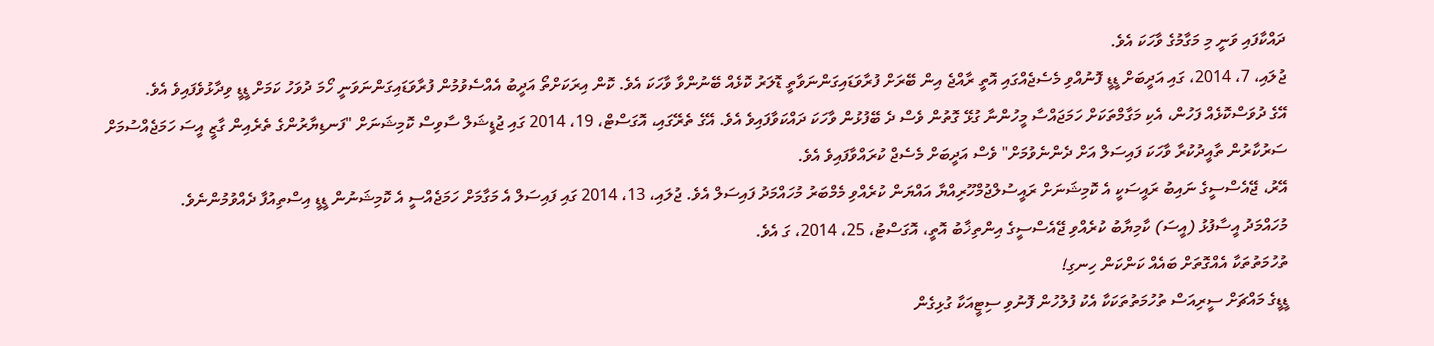ދައްކާފައި ވަނީ މި މަގާމުގެ ވާހަކަ އެވެ.
ޖުލައި، 7، 2014، ގައި އަދީބަށް ޑީޑީ ފޮނުއްވި މެސެޖެއްގައި އޮތީ ރާއްޖެ އިން ބޭރަށް ފުރާވަޑައިގަންނަވާތީ ޑޮލަރު ކޮޅެއް ބޭނުންވާ ވާހަކަ އެވެ. ކޮން އިރަކަށްތޯ އަދީބު އެއްސެވުމުން ފުރާވަޑައިގަންނަވަނީ ހޯމަ ދުވަހު ކަމަށް ޑީޑީ ވިދާޅުވެފައިވެ އެވެ.
އޭގެ ދުވަސްކޮޅެއް ފަހުން، އެކި މަގާމްތަކަށް ހަމަޖައްސާ މީހުންނާ ގުޅޭ ގޮތުން ވެސް ދެ ބޭފުޅުން ވާހަކަ ދައްކަވާފައިވެ އެވެ. އޭގެ ތެރޭގައި، އޮގަސްޓް، 19، 2014 ގައި ޖުޑީޝަލް ސާވިސް ކޮމިޝަނަށް "ފަނޑިޔާރުންގެ ތެރެއިން ގާޒީ އީސަ ހަމަޖެއްސުމަށް ސަރުކާރުން ތާއީދުކުރާ ވާހަކަ ފައިސަލް އަށް ދެންނެވުމަށް" ވެސް އަދީބަށް މެސެޖް ކުރައްވާފައިވެ އެވެ.
އޭރު، ޖޭއެސްސީގެ ނައިބު ރައީސަކީ އެ ކޮމިޝަނަށް ރައީސުލްޖުމްހޫރިއްޔާ އައްޔަން ކުރެއްވި މެމްބަރު މުހައްމަދު ފައިސަލް އެވެ. ޖުލައި، 13، 2014 ގައި ފައިސަލް އެ މަގާމަށް ހަމަޖެއްސީ އެ ކޮމިޝަނުން ޑީޑީ އިސްތިއުފާ ދެއްވުމުންނެވެ.
މުހައްމަދު އީސާފުޅު (އީސަ) ކާމިޔާބު ކުރެއްވި ޖޭއެސްސީގެ އިންތިޚާބު އޮތީ، އޮގަސްޓު، 25، 2014، ގަ އެވެ.
ތުހުމަތުތަކާ އެއްގޮތަށް ބައެއް ކަންކަން ހިނގި!
ޑީޑީގެ މައްޗަށް ސީރިއަސް ތުހުމަތުތަކަކާ އެކު ފުލުހުން ފޮނުވި ސިޓީއަކާ ގުޅިގެން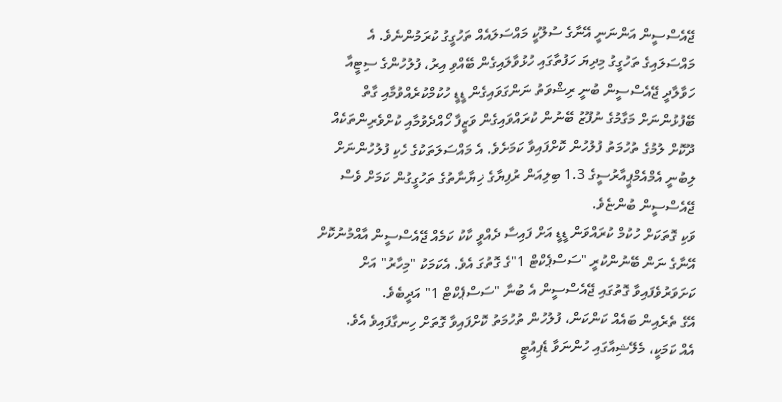ޖޭއެސްސީން އަންނަނީ އޭނާގެ ސުލޫކީ މައްސަލައެއް ތަހުގީގު ކުރަމުންނެވެ. އެ މައްސަލައިގެ ތަހުގީގު މިދިޔަ ހަފުތާގައި ހުޅުވާލައިގެން ބޭއްވި އިރު، ފުލުހުންގެ ސިޓީއާ ހަވާލާދީ ޖޭއެސްސީން ބުނީ ރިޝްވަތު ނަންގަވައިގެން ޑީޑީ ހުކުމްކުރެއްވުމާއި ގާތް ބޭފުޅުންނަށް މަގާމުގެ ނުފޫޒު ބޭނުން ކުރައްވައިގެން ވަޒީފާ ހޯއްދެވުމާއި ކުށްވެރިންތަކެއް ދޫކޮށް ލުމުގެ ތުހުމަތު ފުލުހުން ކޮށްފައިވާ ކަމަށެވެ. އެ މައްސަލަތަކުގެ ހެކި ފުލުހުންނަށް ލިބުނީ އެމްއެމްޕީއާރުސީގެ 1.3 ބިލިއަން ރުފިޔާގެ ޚިޔާނާތުގެ ތަހުގީގުން ކަމަށް ވެސް ޖޭއެސްސީން ބުންޏެވެ.
ވަކި ގޮތަކަށް ހުކުމް ކުރައްވަން ޑީޑީ އަށް ފައިސާ ދެއްވީ ކާކު ކަމެއް ޖޭއެސްސީން އާއްމުނުކޮށް އޭނާގެ ނަން ބޭނުންކުރީ "ސަސްޕެކްޓް 1"ގެ ގޮތުގަ އެވެ. އެކަމަކު "މިހާރު" އަށް ކަށަވަރުވެފައިވާ ގޮތުގައި ޖޭއެސްސީން އެ ބުނާ "ސަސްޕެކްޓް 1" އަދީބެވެ.
އޭގެ ތެރެއިން ބައެއް ކަންކަން، ފުލުހުން ތުހުމަތު ކޮށްފައިވާ ގޮތަށް ހިނގާފައިވެ އެވެ.
އެއް ކަމަކީ، މެލޭޝިއާގައި ހުންނަވާ ޑެޕިއުޓީ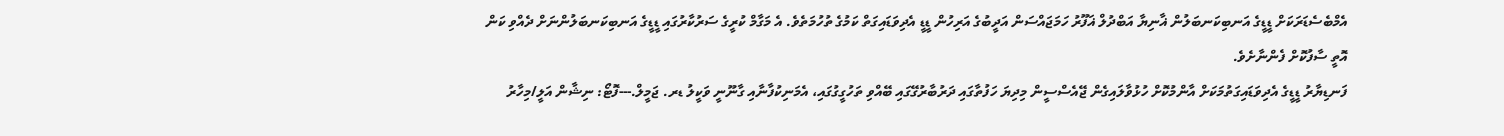އެމްބެސެޑަރަކަށް ޑީޑީގެ އަނބިކަނބަލުން ޣާނިޔާ އަބްދުލް ޣަފޫރު ހަމަޖައްސަން އަދީބުގެ އަރިހުން ޑީޑީ އެދިވަޑައިގަތް ކަމުގެ ތުހުމަތެވެ. އެ މަގާމް ކުރީގެ ސަރުކާރުގައި ޑީޑީގެ އަނބިކަނބަލުންނަށް ދެއްވި ކަން އޮތީ ސާފުކޮށް ފެންނާށެވެ.
ފަނޑިޔާރު ޑީޑީގެ އެދިވަޑައިގަތުމަކަށް އާންމުކޮށް ހުޅުވާލައިގެން ޖޭއެސްސީން މިދިޔަ ހަފުތާގައި ދަރުބާރުގޭގައި ބޭއްވި ތަހުގީގުގައި، އެމަނިކުފާނާއި ގާނޫނީ ވަކީލު ޑރ. ޖަމީލް.---ފޮޓޯ: ނިޝާން އަލީ/މިހާރު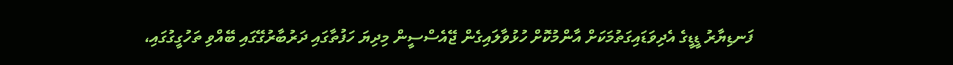ފަނޑިޔާރު ޑީޑީގެ އެދިވަޑައިގަތުމަކަށް އާންމުކޮށް ހުޅުވާލައިގެން ޖޭއެސްސީން މިދިޔަ ހަފުތާގައި ދަރުބާރުގޭގައި ބޭއްވި ތަހުގީގުގައި،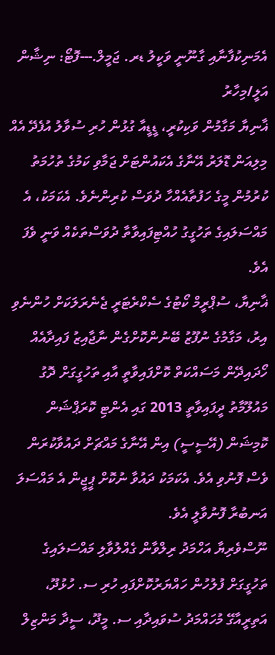އެމަނިކުފާނާއި ގާނޫނީ ވަކީލު ޑރ. ޖަމީލް.---ފޮޓޯ: ނިޝާން އަލީ/މިހާރު
ޣާނިޔާ މަގާމުން ވަކިކުރީ، ޑީޑީއާ ގުޅުން ހުރި ސުވާލު އުފެދޭ އެއް މިލިއަން ޑޮލަރު އޭނާގެ އެކައުންޓަށް ޖަމާވި ކަމުގެ ތުހުމަތު ކުރުމުން މީގެ ހަފުތާއެއްހާ ދުވަސް ކުރިންނެވެ. އެކަމަކު، އެ މައްސަލައިގެ ތަހުގީގު ހުއްޓިފައިވާތާ ދުވަސްތަކެއް ވަނީ ވެފަ އެވެ.
ޣާނިޔާ، ސުޕްރީމް ކޯޓުގެ ސެކްރެޓަރީ ޖެނެރަލަކަށް ހުންނެވި އިރު، މަގާމުގެ ނުފޫޒު ބޭނުންކޮށްގެން ނާޖާއިޒު ފައިދާއެއް ހޯދައިދޭން މަސައްކަތް ކޮށްފައިވާތީ އާއި ތަހުގީގަށް ދޮގު މައުލޫމާތު ދީފައިވާތީ 2013 ގައި އެންޓި ކޮރަޕްޝަން ކޮމިޝަން (އޭސީސީ) އިން އޭނާގެ މައްޗަށް ދައުވާކުރަން ވެސް ފޮނުވި އެވެ. އެކަމަކު ދައުވާ ނުކޮށް ޕީޖީން އެ މައްސަލަ އަނބުރާ ފޮނުވާލީ އެވެ.
ނޫސްވެރިޔާ އަހްމަދު ރިލްވާން ގެއްލުވާލި މައްސަލައިގެ ތަހުގީގަށް ފުލުހުން ހައްޔަރުކޮށްފައި ހުރި ސ. ހުޅުދޫ، އަތިރީއާގޭ މުހައްމަދު ސުވައިދާއި ސ. މީދޫ، ސީދާ މަންޒިލް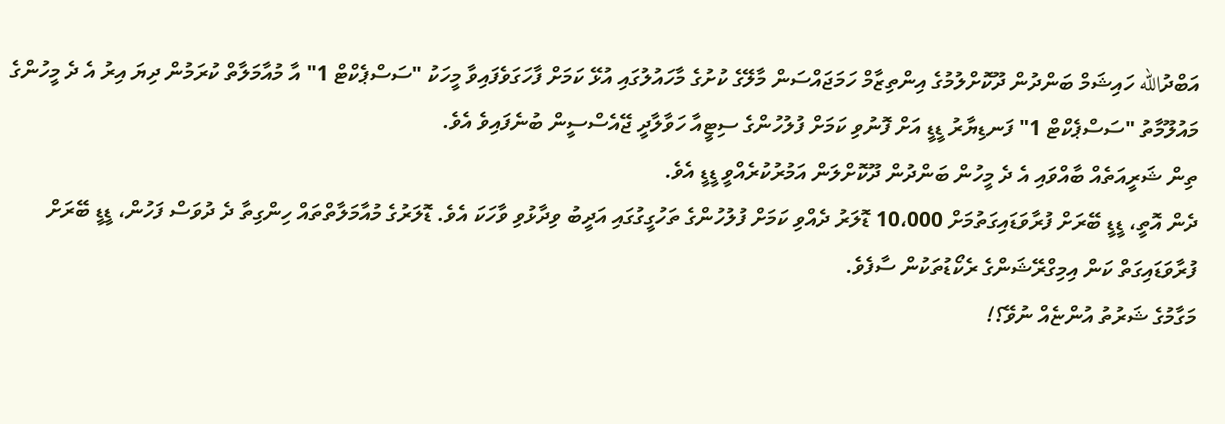އަބްދުالله ހައިޝަމް ބަންދުން ދޫކޮށްލުމުގެ އިންތިޒާމް ހަމަޖައްސަން މާލޭގެ ކުށުގެ މާހައުލުގައި އުޅޭ ކަމަށް ފާހަގަވެފައިވާ މީހަކު "ސަސްޕެކްޓް 1" އާ މުއާމަލާތް ކުރަމުން ދިޔަ އިރު އެ ދެ މީހުންގެ މައުލޫމާތު "ސަސްޕެކްޓް 1" ފަނޑިޔާރު ޑީޑީ އަށް ފޮނުވި ކަމަށް ފުލުހުންގެ ސިޓީއާ ހަވާލާދީ ޖޭއެސްސީން ބުނެފައިވެ އެވެ.
ތިން ޝަރީއަތެއް ބާއްވައި އެ ދެ މީހުން ބަންދުން ދޫކޮށްލަން އަމުރުކުރެއްވީ ޑީޑީ އެވެ.
ދެން އޮތީ، ޑީޑީ ބޭރަށް ފުރާވަޑައިގަތުމަށް 10،000 ޑޮލަރު ދެއްވި ކަމަށް ފުލުހުންގެ ތަހުގީގުގައި އަދީބު ވިދާޅުވި ވާހަކަ އެވެ. ޑޮލަރުގެ މުއާމަލާތްތައް ހިންގިތާ ދެ ދުވަސް ފަހުން، ޑީޑީ ބޭރަށް ފުރާވަޑައިގަތް ކަން އިމިގްރޭޝަންގެ ރެކޯޑުތަކުން ސާފެވެ.
މަގާމުގެ ޝަރުތު އުންޏެއް ނުވޭ؟!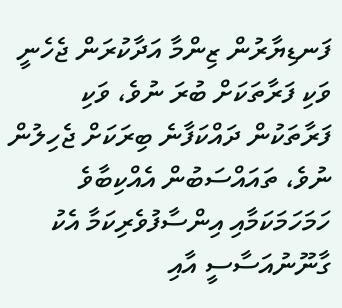ފަނޑިޔާރުން ޒިންމާ އަދާކުރަން ޖެހެނީ ވަކި ފަރާތަކަށް ބުރަ ނުވެ، ވަކި ފަރާތަކުން ދައްކަފާނެ ބިރަކަށް ޖެހިލުން ނުވެ، ތައައްސަބުން އެއްކިބާވެ ހަމަހަމަކަމާއި އިންސާފުވެރިކަމާ އެކު ގާނޫނުއަސާސީ އާއި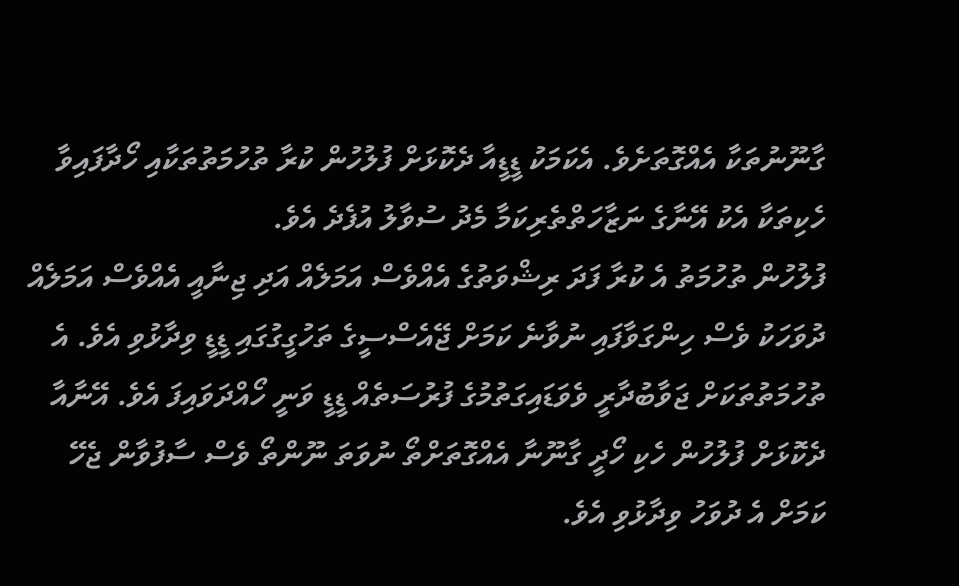ގާނޫނުތަކާ އެއްގޮތަށެވެ. އެކަމަކު ޑީޑީއާ ދެކޮޅަށް ފުލުހުން ކުރާ ތުހުމަތުތަކާއި ހޯދާފައިވާ ހެކިތަކާ އެކު އޭނާގެ ނަޒާހަތްތެރިކަމާ މެދު ސުވާލު އުފެދެ އެވެ.
ފުލުހުން ތުހުމަތު އެ ކުރާ ފަދަ ރިޝްވަތުގެ އެއްވެސް އަމަލެއް އަދި ޖިނާއީ އެއްވެސް އަމަލެއް ދުވަހަކު ވެސް ހިންގަވާފައި ނުވާނެ ކަމަށް ޖޭއެސްސީގެ ތަހުގީގުގައި ޑީޑީ ވިދާޅުވި އެވެ. އެ ތުހުމަތުތަކަށް ޖަވާބުދާރީ ވެވަޑައިގަތުމުގެ ފުރުސަތެއް ޑީޑީ ވަނީ ހޯއްދަވައިފަ އެވެ. އޭނާއާ ދެކޮޅަށް ފުލުހުން ހެކި ހޯދީ ގާނޫނާ އެއްގޮތަށްތޯ ނުވަތަ ނޫންތޯ ވެސް ސާފުވާން ޖެހޭ ކަމަށް އެ ދުވަހު ވިދާޅުވި އެވެ.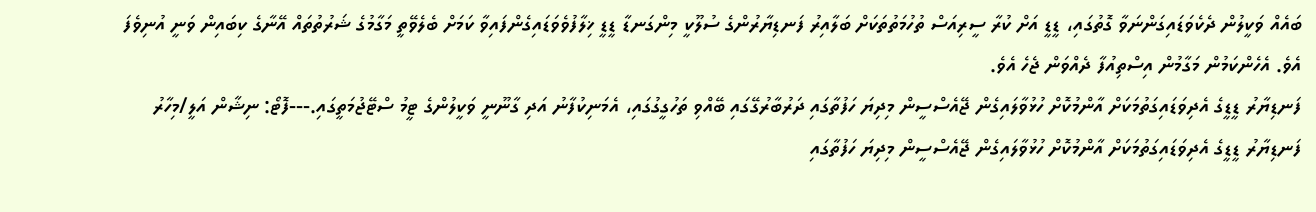ބައެއް ވަކީލުން ދެކެވަޑައިގަންނަވާ ގޮތުގައި، ޑީޑީ އަށް ކުރާ ސީރިއަސް ތުހުމަތުތަކަށް ބަލާއިރު ފަނޑިޔާރުންގެ ސުލޫކީ މިންގަނޑާ ޑީޑީ ޚިލާފުވެވަޑައިގެންފައިވާ ކަމަށް ބެލެވޭތީ މަގާމުގެ ޝަރުތުތައް އޭނާގެ ކިބައިން ވަނީ އުނިވެފަ އެވެ. އެހެންކަމުން މަގާމުން އިސްތިއުފާ ދެއްވަން ޖެހެ އެވެ.
ފަނޑިޔާރު ޑީޑީގެ އެދިވަޑައިގަތުމަކަށް އާންމުކޮށް ހުޅުވާލައިގެން ޖޭއެސްސީން މިދިޔަ ހަފުތާގައި ދަރުބާރުގޭގައި ބޭއްވި ތަހުގީގުގައި، އެމަނިކުފާނު އަދި ގާނޫނީ ވަކީލުންގެ ޓީމު ސްޓޭޖުމަތީގައި.---ފޮޓޯ: ނިޝާން އަލީ/މިހާރު
ފަނޑިޔާރު ޑީޑީގެ އެދިވަޑައިގަތުމަކަށް އާންމުކޮށް ހުޅުވާލައިގެން ޖޭއެސްސީން މިދިޔަ ހަފުތާގައި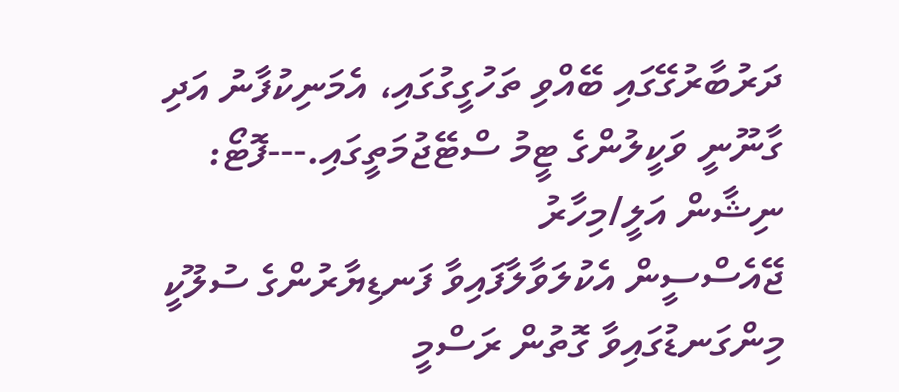ދަރުބާރުގޭގައި ބޭއްވި ތަހުގީގުގައި، އެމަނިކުފާނު އަދި ގާނޫނީ ވަކީލުންގެ ޓީމު ސްޓޭޖުމަތީގައި.---ފޮޓޯ: ނިޝާން އަލީ/މިހާރު
ޖޭއެސްސީން އެކުލަވާލާފައިވާ ފަނޑިޔާރުންގެ ސުލޫކީ މިންގަނޑުގައިވާ ގޮތުން ރަސްމީ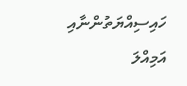ހައިސިއްޔަތުންނާއި އަމިއްލަ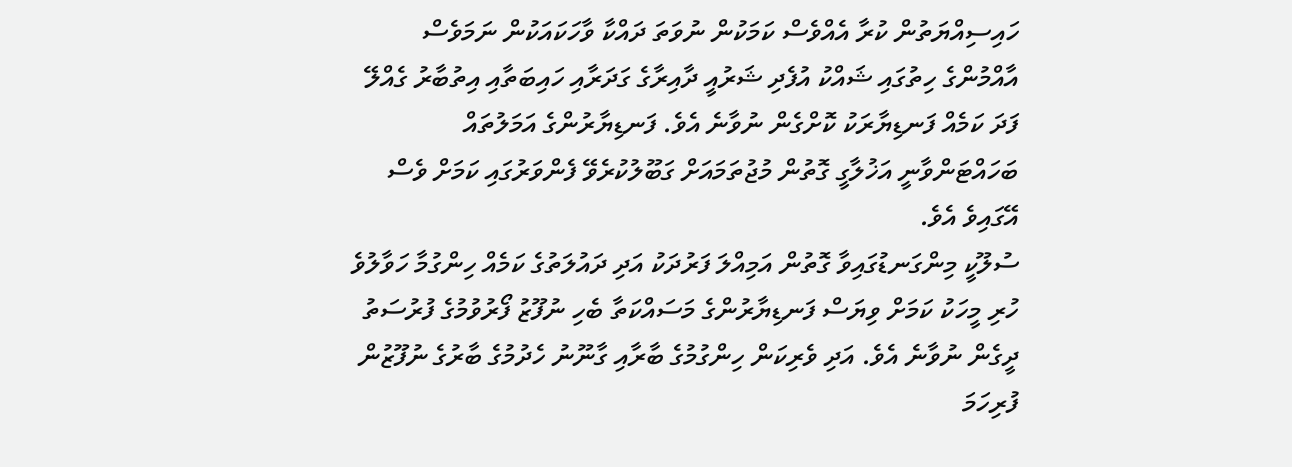ހައިސިއްޔަތުން ކުރާ އެއްވެސް ކަމަކުން ނުވަތަ ދައްކާ ވާހަކައަކުން ނަމަވެސް އާއްމުންގެ ހިތުގައި ޝައްކު އުފެދި ޝަރުއީ ދާއިރާގެ ގަދަރާއި ހައިބަތާއި އިތުބާރު ގެއްލޭ ފަދަ ކަމެއް ފަނޑިޔާރަކު ކޮށްގެން ނުވާނެ އެވެ. ފަނޑިޔާރުންގެ އަމަލުތައް ބަހައްޓަންވާނީ އަޚުލާގީ ގޮތުން މުޖުތަމައަށް ގަބޫލުކުރެވޭ ފެންވަރުގައި ކަމަށް ވެސް އޭގައިވެ އެވެ.
ސުލޫކީ މިންގަނޑުގައިވާ ގޮތުން އަމިއްލަ ފަރުދަކު އަދި ދައުލަތުގެ ކަމެއް ހިންގުމާ ހަވާލުވެ ހުރި މީހަކު ކަމަށް ވިޔަސް ފަނޑިޔާރުންގެ މަސައްކަތާ ބެހި ނުފޫޒު ފޯރުވުމުގެ ފުރުސަތު ދީގެން ނުވާނެ އެވެ. އަދި ވެރިކަން ހިންގުމުގެ ބާރާއި ގާނޫނު ހެދުމުގެ ބާރުގެ ނުފޫޒުން ފުރިހަމަ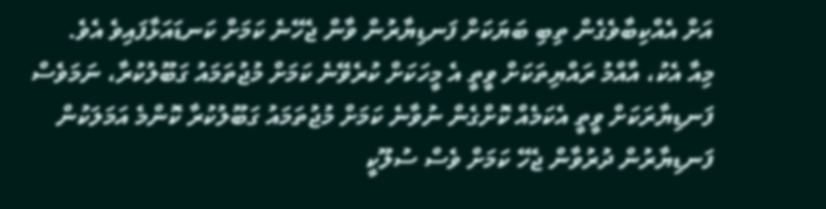އަށް އެއްކިބާވެގެން ތިބި ބަޔަކަށް ފަނޑިޔާރުން ވާން ޖެހޭނެ ކަމަށް ކަނޑައަޅާފައިވެ އެވެ.
މިއާ އެކު، އާއްމު ރައްޔިތަކަށް ވީތީ އެ މީހަކަށް ކުރެވޭނެ ކަމަށް މުޖުތަމައު ގަބޫލުކުރާ، ނަމަވެސް ފަނޑިޔާރަކަށް ވީތީ އެކަމެއް ކޮށްގެން ނުވާނެ ކަމަށް މުޖުތަމައު ގަބޫލުކުރާ ކޮންމެ އަމަލަކުން ފަނޑިޔާރުން ދުރުވާން ޖެހޭ ކަމަށް ވެސް ސުލޫކީ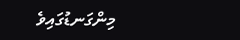މިންގަނޑުގައިވެ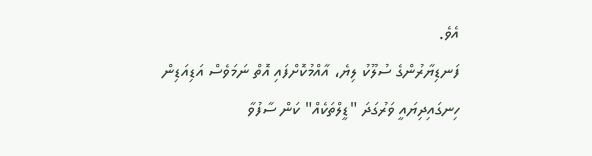އެވެ.
ފަނޑިޔާރުންގެ ސުލޫކު ލިޔެ، އާއްމުކޮށްފައި އޮތް ނަމަވެސް އަޑިއަޑިން ހިނގައިދިޔައީ ވަރުގަދަ "ޑީލްތަކެއް" ކަން ސާފުވާ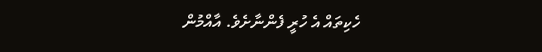ހެކިތައް އެ ހުރީ ފެންނާށެވެ. އާއްމުން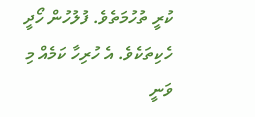ކުރީ ތުހުމަތެވެ. ފުލުހުން ހޯދީ ހެކިތަކެވެ. އެ ހުރިހާ ކަމެއް މި ވަނީ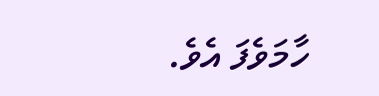ހާމަވެފަ އެވެ.